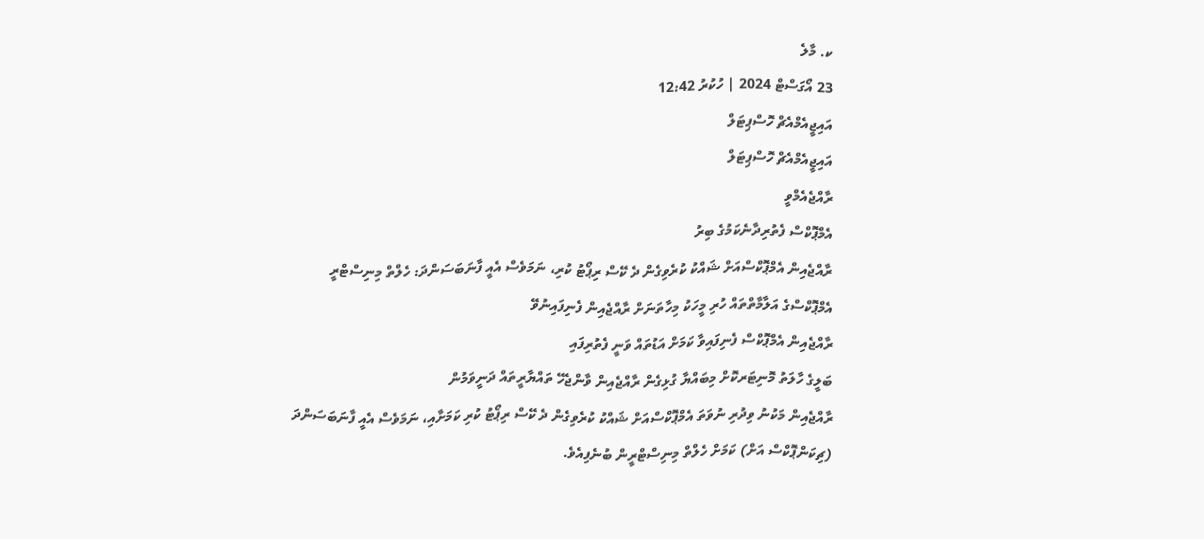ކ. މާލެ
23 އޯގަސްޓް 2024 | ހުކުރު 12:42
އައިޖީއެމްއެޗް ހޮސްޕިޓަލް
އައިޖީއެމްއެޗް ހޮސްޕިޓަލް
ރާއްޖެއެމްވީ
އެމްޕޮކްސް ފެތުރިދާނެކަމުގެ ބިރު
ރާއްޖެއިން އެމްޕޮކްސްއަށް ޝައްކު ކުރެވިގެން ދެ ކޭސް ރިޕޯޓު ކުރި، ނަމަވެސް އެއީ ފާނަބަސަންދަ: ހެލްތް މިނިސްޓްރީ
އެމްޕޮކްސްގެ އަލާމާތްތައް ހުރި މީހަކު މިހާތަނަށް ރާއްޖެއިން ފެނިފައިނުވޭ
ރާއްޖެއިން އެމްޕޮކްސް ފެނިފައިވާ ކަމަށް އަޑުތައް ވަނީ ފެތުރިފައި
ބަލީގެ ހާލަތު މޮނިޓަރކޮށް މިބައްޔާ ގުޅިގެން ރާއްޖެއިން ވާންޖެހޭ ތައްޔާރީތައް ދަނީވަމުން
ރާއްޖެއިން މަކުނު ވިދުރި ނުވަތަ އެމްޕޮކްސްއަށް ޝައްކު ކުރެވިގެން ދެ ކޭސް ރިޕޯޓު ކުރި ކަމަށާއި، ނަމަވެސް އެއީ ފާނަބަސަންދަ (ޗިކަންޕޮކްސް އަށް) ކަމަށް ހެލްތް މިނިސްޓްރީން ބުނެފިއެވެ.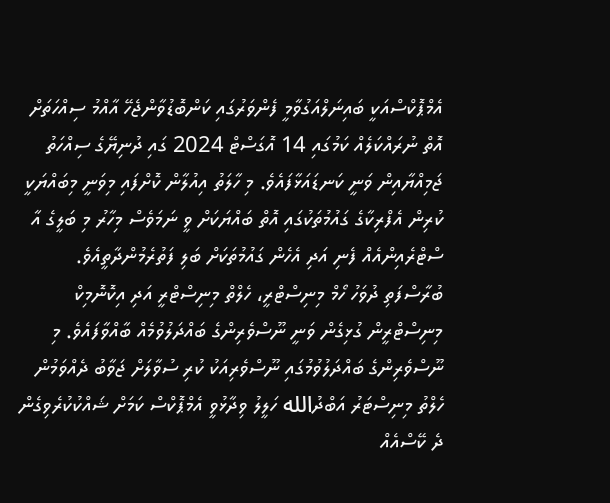އެމްޕޮކްސްއަކީ ބައިނަލްއަގުވާމީ ފެންވަރުގައި ކަންބޮޑުވާންޖެހޭ އާއްމު ސިއްހަތަށް އޮތް ނުރައްކަލެއް ކަމުގައި 14 އޮގަސްޓް 2024 ގައި ދުނިޔޭގެ ސިއްހަތު ޖަމިއްޔާއިން ވަނީ ކަނޑައަޅާފައެވެ. މި ހާލަތު އިއުލާން ކޮށްފައި މިވަނީ މިބައްޔަކީ ކުރިން އެފްރިކާގެ ގައުމުތަކުގައި އޮތް ބައްޔަކަށް ވީ ނަމަވެސް މިހާރު މި ބަލީގެ އާ ސްޓްރެއިންއެއް ފެނި އަދި އެހެން ގައުމުތަކަށް ބަލި ފަތުރެމުންދާތީއެވެ.
ބުރާސްފަތި ދުވަހު ހޯމް މިނިސްޓްރީ، ހެލްތް މިނިސްޓްރީ އަދި އިކޮނޮމިކް މިނިސްޓްރީން ގުޅިގެން ވަނީ ނޫސްވެރިންގެ ބައްދަލުވުމެއް ބާއްވާފައެވެ. މި ނޫސްވެރިންގެ ބައްދަލުވުމުގައި ނޫސްވެރިއަކު ކުރި ސުވާލަށް ޖަވާބު ދެއްވަމުން ހެލްތު މިނިސްޓަރު އަބްދުالله ހަލީލު ވިދާޅުވީ އެމްޕޮކްސް ކަމަށް ޝައްކުކުރެވިގެން ދެ ކޭސްއެއް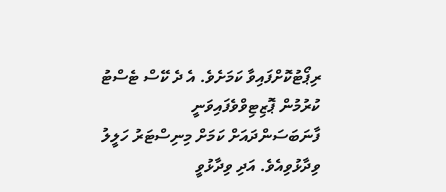ރިޕޯޓުކޮށްފައިވާ ކަމަށެވެ. އެ ދެ ކޭސް ޓެސްޓު ކުރުމުން ޕޮޒިޓިވްވެފައިވަނީ ފާނަބަސަންދައަށް ކަމަށް މިނިސްޓަރު ހަލީލު ވިދާޅުވިއެވެ. އަދި ވިދާޅުވީ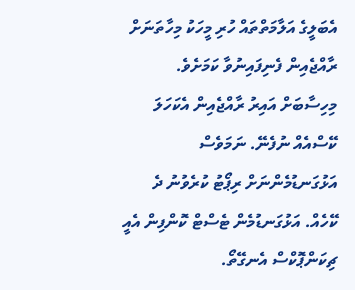އެބަލީގެ އަލާމަތްތައް ހުރި މީހަކު މިހާތަނަށް ރާއްޖެއިން ފެނިފައިނުވާ ކަމަށެވެ.
މިހިސާބަށް އައިރު ރާއްޖެއިން އެކަހަލަ ކޭސްއެއް ނުފެނޭ. ނަމަވެސް އަޅުގަނޑުމެންނަށް ރިޕޯޓު ކުރެވުނު ދެ ކޭހެއް. އަޅުގަނޑުމެން ޓެސްޓް ކޮންފިން އެއީ ޗިކަންޕޮކްސް އެނގޭތޯ.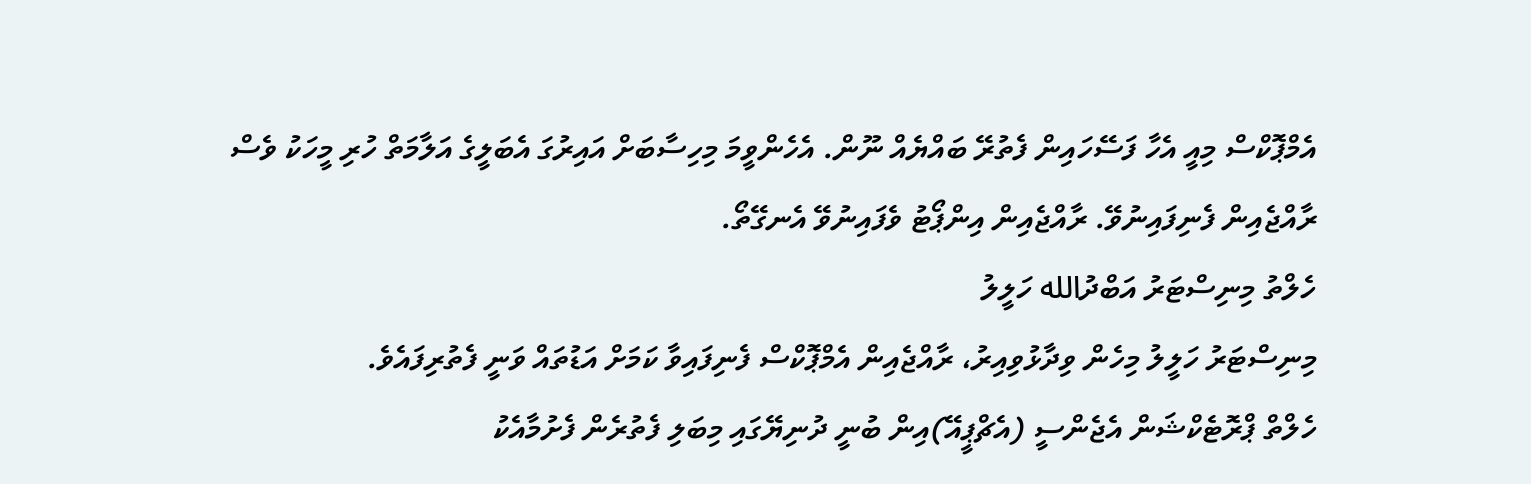އެމްޕޮކްސް މިއީ އެހާ ފަސޭހައިން ފެތުރޭ ބައްޔެއް ނޫން. އެހެންވީމަ މިހިސާބަށް އައިރުގަ އެބަލީގެ އަލާމަތް ހުރި މީހަކު ވެސް ރާއްޖެއިން ފެނިފައިނުވޭ. ރާއްޖެއިން އިންޕޯޓު ވެފައިނުވޭ އެނގޭތޯ.
ހެލްތު މިނިސްޓަރު އަބްދުالله ހަލީލު
މިނިސްޓަރު ހަލީލު މިހެން ވިދާޅުވިއިރު، ރާއްޖެއިން އެމްޕޮކްސް ފެނިފައިވާ ކަމަށް އަޑުތައް ވަނީ ފެތުރިފައެވެ.
ހެލްތް ޕްރޮޓެކްޝަން އެޖެންސީ (އެޗްޕީއޭ)އިން ބުނީ ދުނިޔޭގައި މިބަލި ފެތުރެން ފެށުމާއެކު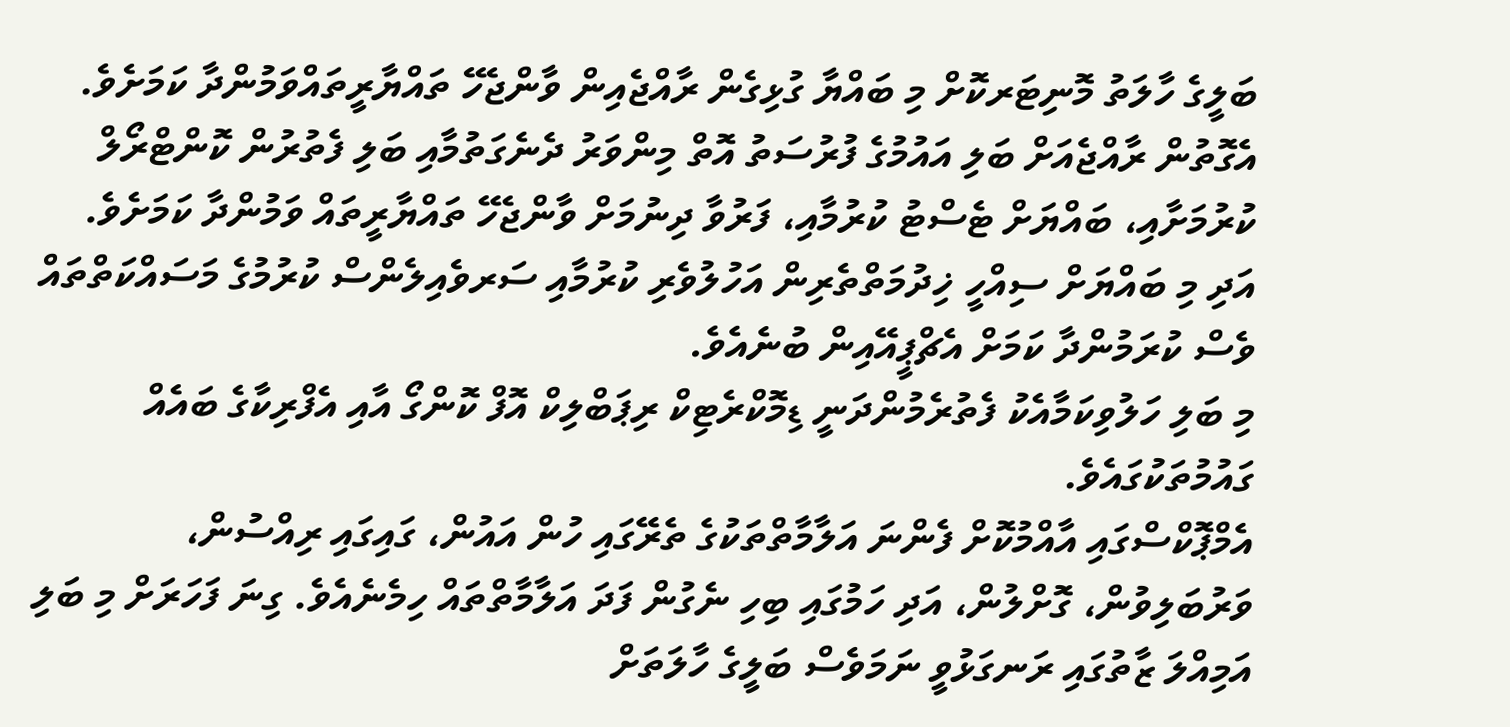ބަލީގެ ހާލަތު މޮނިޓަރކޮށް މި ބައްޔާ ގުޅިގެން ރާއްޖެއިން ވާންޖެހޭ ތައްޔާރީތައްވަމުންދާ ކަމަށެވެ.
އެގޮތުން ރާއްޖެއަށް ބަލި އައުމުގެ ފުރުސަތު އޮތް މިންވަރު ދެނެގަތުމާއި ބަލި ފެތުރުން ކޮންޓްރޯލް ކުރުމަށާއި، ބައްޔަށް ޓެސްޓު ކުރުމާއި، ފަރުވާ ދިނުމަށް ވާންޖެހޭ ތައްޔާރީތައް ވަމުންދާ ކަމަށެވެ. އަދި މި ބައްޔަށް ސިއްހީ ޚިދުމަތްތެރިން އަހުލުވެރި ކުރުމާއި ސަރވެއިލެންސް ކުރުމުގެ މަސައްކަތްތައް ވެސް ކުރަމުންދާ ކަމަށް އެޗްޕީއޭއިން ބުނެއެވެ.
މި ބަލި ހަލުވިކަމާއެކު ފެތުރެމުންދަނީ ޑިމޮކްރެޓިކް ރިޕަބްލިކް އޮފް ކޮންގޯ އާއި އެފްރިކާގެ ބައެއް ގައުމުތަކުގައެވެ.
އެމްޕޮކްސްގައި އާއްމުކޮށް ފެންނަ އަލާމާތްތަކުގެ ތެރޭގައި ހުން އައުން، ގައިގައި ރިއްސުން، ވަރުބަލިވުން، ގޮށްލުން، އަދި ހަމުގައި ބިހި ނެގުން ފަދަ އަލާމާތްތައް ހިމެނެއެވެ. ގިނަ ފަހަރަށް މި ބަލި އަމިއްލަ ޒާތުގައި ރަނގަޅުވީ ނަމަވެސް ބަލީގެ ހާލަތަށް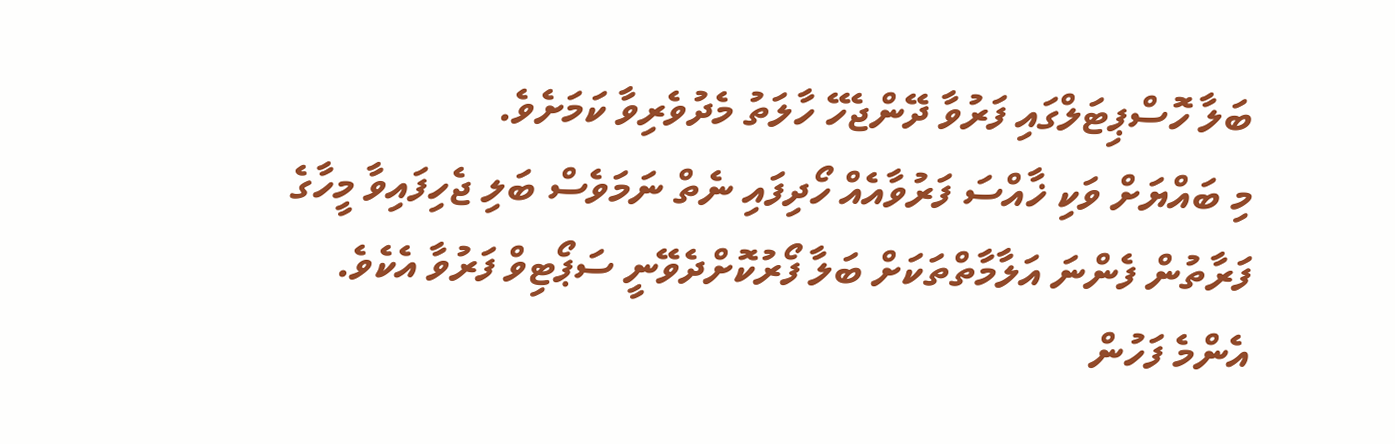ބަލާ ހޮސްޕިޓަލްގައި ފަރުވާ ދޭންޖެހޭ ހާލަތު މެދުވެރިވާ ކަމަށެވެ.
މި ބައްޔަށް ވަކި ޚާއްސަ ފަރުވާއެއް ހޯދިފައި ނެތް ނަމަވެސް ބަލި ޖެހިފައިވާ މީހާގެ ފަރާތުން ފެންނަ އަލާމާތްތަކަށް ބަލާ ފޯރުކޮށްދެވޭނީ ސަޕޯޓިވް ފަރުވާ އެކެވެ.
އެންމެ ފަހުން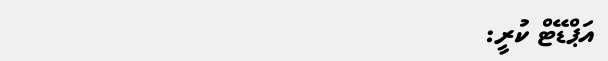އަޕްޑޭޓް ކުރީ: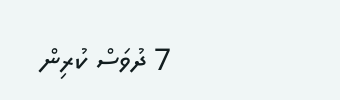7 ދުވަސް ކުރިން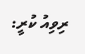ރިވިއު ކުރީ: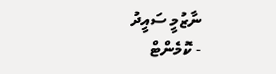ނާޒުމީ ސައީދު
- ކޮމެންޓް